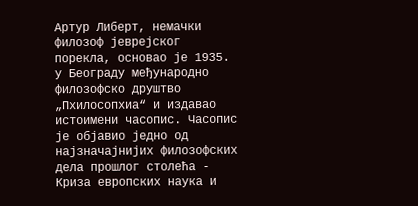Артур Либерт, немачки филозоф јеврејског порекла, основао је 1935. у Београду међународно филозофско друштво „Пхилосопхиа“ и издавао истоимени часопис. Часопис је објавио једно од најзначајнијих филозофских дела прошлог столећа - Криза европских наука и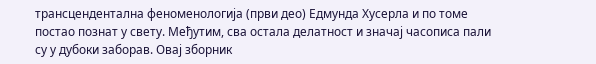трансцендентална феноменологија (први део) Едмунда Хусерла и по томе постао познат у свету. Међутим, сва остала делатност и значај часописа пали су у дубоки заборав. Овај зборник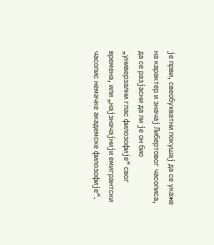је први, свеобухватни покушај да се укаже на карактер и значај Либертовог часописа, да се разјасни да ли је он био „универзални глас филозофије“ свог времена, или „најзначајнији емигрантски часопис немачке академске филозофије“.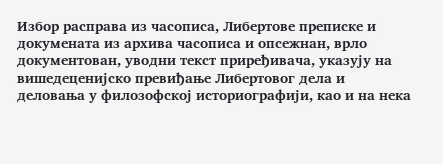Избор расправа из часописа, Либертове преписке и докумената из архива часописа и опсежнан, врло документован, уводни текст приређивача, указују на вишедеценијско превиђање Либертовог дела и деловања у филозофској историографији, као и на нека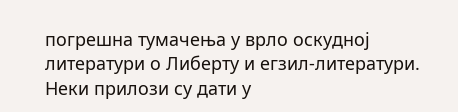погрешна тумачења у врло оскудној литератури о Либерту и егзил-литератури. Неки прилози су дати у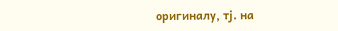оригиналу, тј. на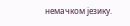немачком језику.